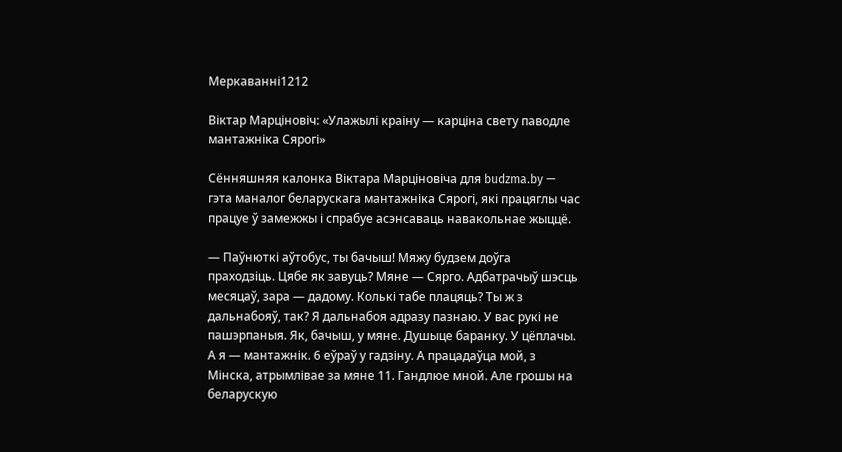Меркаванні1212

Віктар Марціновіч: «Улажылі краіну — карціна свету паводле мантажніка Сярогі»

Cённяшняя калонка Віктара Марціновіча для budzma.by — гэта маналог беларускага мантажніка Сярогі, які працяглы час працуе ў замежжы і спрабуе асэнсаваць навакольнае жыццё.

— Паўнюткі аўтобус, ты бачыш! Мяжу будзем доўга праходзіць. Цябе як завуць? Мяне — Сярго. Адбатрачыў шэсць месяцаў, зара — дадому. Колькі табе плацяць? Ты ж з дальнабояў, так? Я дальнабоя адразу пазнаю. У вас рукі не пашэрпаныя. Як, бачыш, у мяне. Душыце баранку. У цёплачы. А я — мантажнік. 6 еўраў у гадзіну. А працадаўца мой, з Мінска, атрымлівае за мяне 11. Гандлюе мной. Але грошы на беларускую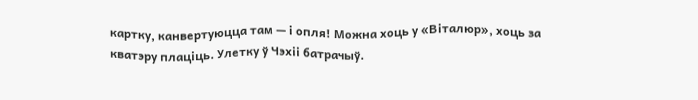картку, канвертуюцца там — і опля! Можна хоць у «Віталюр», хоць за кватэру плаціць. Улетку ў Чэхіі батрачыў.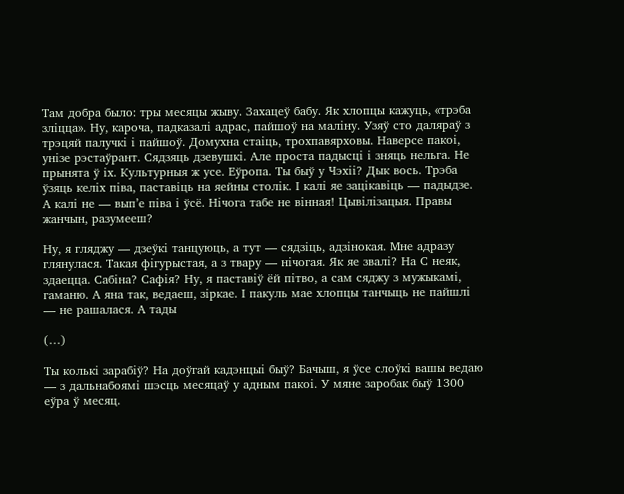Там добра было: тры месяцы жыву. Захацеў бабу. Як хлопцы кажуць, «трэба зліцца». Ну, кароча, падказалі адрас, пайшоў на маліну. Узяў сто даляраў з трэцяй палучкі і пайшоў. Домухна стаіць, трохпавярховы. Наверсе пакоі, унізе рэстаўрант. Сядзяць дзевушкі. Але проста падысці і зняць нельга. Не прынята ў іх. Культурныя ж усе. Еўропа. Ты быў у Чэхіі? Дык вось. Трэба ўзяць келіх піва, паставіць на яейны столік. І калі яе зацікавіць — падыдзе. А калі не — вып’е піва і ўсё. Нічога табе не вінная! Цывілізацыя. Правы жанчын, разумееш?

Ну, я гляджу — дзеўкі танцуюць, а тут — сядзіць, адзінокая. Мне адразу глянулася. Такая фігурыстая, а з твару — нічогая. Як яе звалі? На С неяк, здаецца. Сабіна? Сафія? Ну, я паставіў ёй пітво, а сам сяджу з мужыкамі, гаманю. А яна так, ведаеш, зіркае. І пакуль мае хлопцы танчыць не пайшлі — не рашалася. А тады

(…)

Ты колькі зарабіў? На доўгай кадэнцыі быў? Бачыш, я ўсе слоўкі вашы ведаю — з дальнабоямі шэсць месяцаў у адным пакоі. У мяне заробак быў 1300 еўра ў месяц.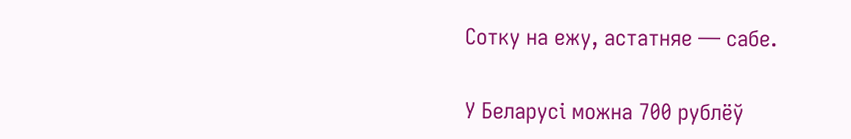Сотку на ежу, астатняе — сабе.

У Беларусі можна 700 рублёў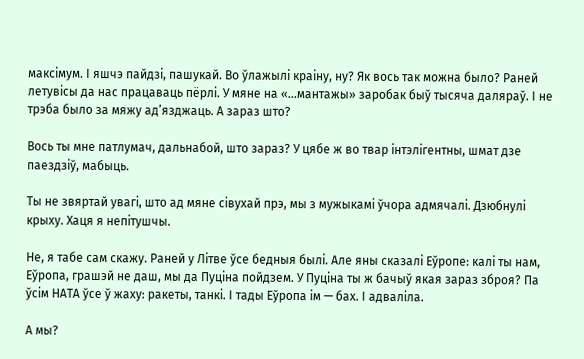максімум. І яшчэ пайдзі, пашукай. Во ўлажылі краіну, ну? Як вось так можна было? Раней летувісы да нас працаваць пёрлі. У мяне на «…мантажы» заробак быў тысяча даляраў. І не трэба было за мяжу ад’язджаць. А зараз што?

Вось ты мне патлумач, дальнабой, што зараз? У цябе ж во твар інтэлігентны, шмат дзе паездзіў, мабыць.

Ты не звяртай увагі, што ад мяне сівухай прэ, мы з мужыкамі ўчора адмячалі. Дзюбнулі крыху. Хаця я непітушчы.

Не, я табе сам скажу. Раней у Літве ўсе бедныя былі. Але яны сказалі Еўропе: калі ты нам, Еўропа, грашэй не даш, мы да Пуціна пойдзем. У Пуціна ты ж бачыў якая зараз зброя? Па ўсім НАТА ўсе ў жаху: ракеты, танкі. І тады Еўропа ім — бах. І адваліла.

А мы?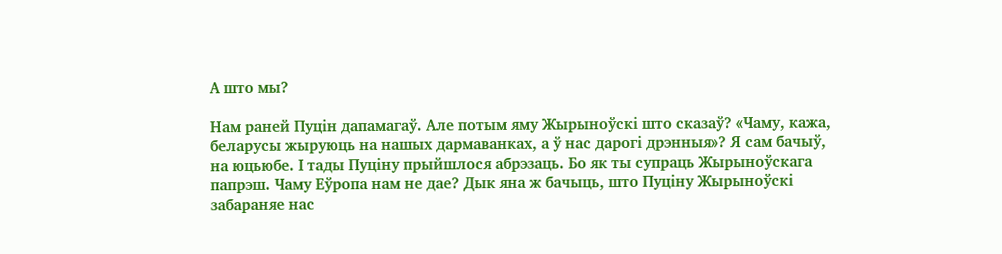А што мы?

Нам раней Пуцін дапамагаў. Але потым яму Жырыноўскі што сказаў? «Чаму, кажа, беларусы жыруюць на нашых дармаванках, а ў нас дарогі дрэнныя»? Я сам бачыў, на юцьюбе. І тады Пуціну прыйшлося абрэзаць. Бо як ты супраць Жырыноўскага папрэш. Чаму Еўропа нам не дае? Дык яна ж бачыць, што Пуціну Жырыноўскі забараняе нас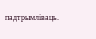падтрымліваць.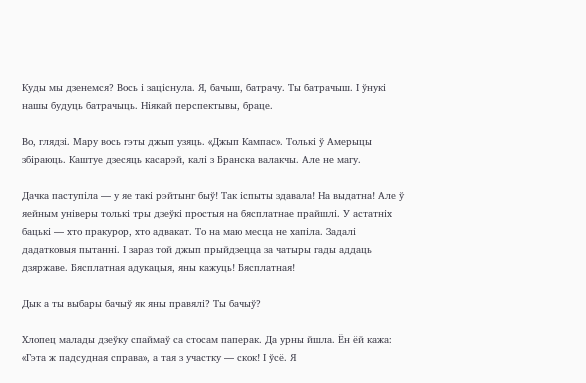Куды мы дзенемся? Вось і заціснула. Я, бачыш, батрачу. Ты батрачыш. І ўнукі нашы будуць батрачыць. Ніякай перспектывы, браце.

Во, глядзі. Мару вось гэты джып узяць. «Джып Кампас». Толькі ў Амерыцы збіраюць. Каштуе дзесяць касарэй, калі з Бранска валакчы. Але не магу.

Дачка паступіла — у яе такі рэйтынг быў! Так іспыты здавала! На выдатна! Але ў яейным універы толькі тры дзеўкі простыя на бясплатнае прайшлі. У астатніх бацькі — хто пракурор, хто адвакат. То на маю месца не хапіла. Задалі дадатковыя пытанні. І зараз той джып прыйдзецца за чатыры гады аддаць дзяржаве. Бясплатная адукацыя, яны кажуць! Бясплатная!

Дык а ты выбары бачыў як яны правялі? Ты бачыў?

Хлопец малады дзеўку спаймаў са стосам паперак. Да урны йшла. Ён ёй кажа: «Гэта ж падсудная справа», а тая з участку — скок! І ўсё. Я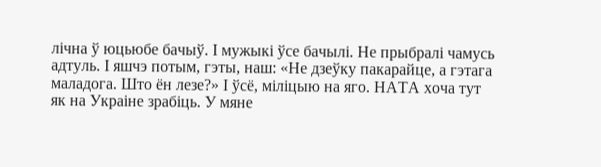лічна ў юцьюбе бачыў. І мужыкі ўсе бачылі. Не прыбралі чамусь адтуль. І яшчэ потым, гэты, наш: «Не дзеўку пакарайце, а гэтага маладога. Што ён лезе?» І ўсё, міліцыю на яго. НАТА хоча тут як на Украіне зрабіць. У мяне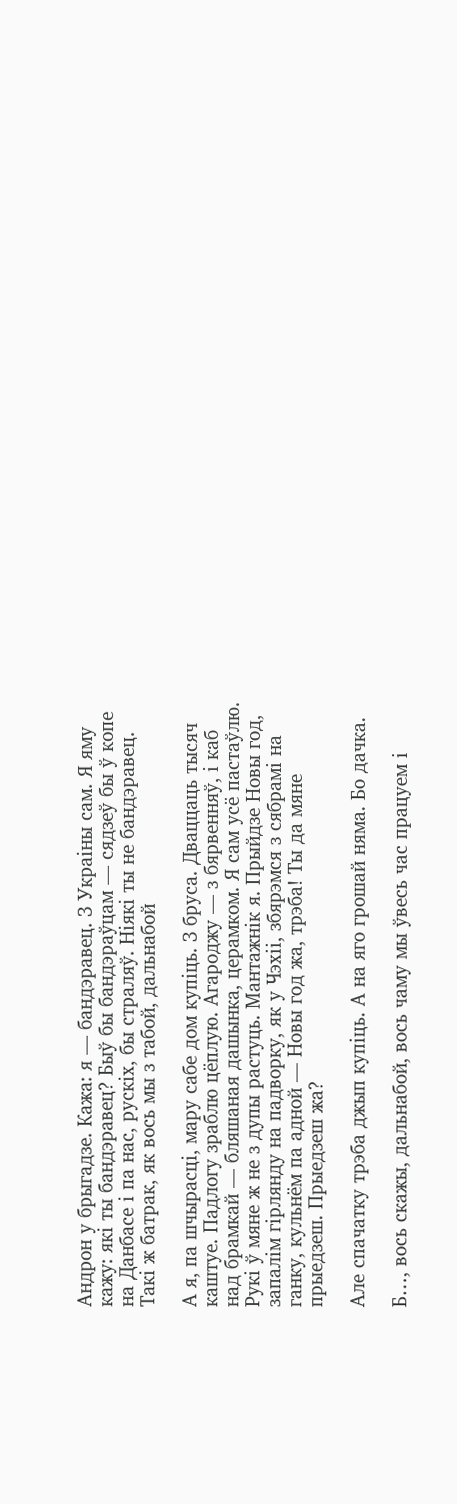Андрон у брыгадзе. Кажа: я — бандэравец. З Украіны сам. Я яму кажу: які ты бандэравец? Быў бы бандэраўцам — сядзеў бы ў копе на Данбасе і па нас, рускіх, бы страляў. Ніякі ты не бандэравец. Такі ж батрак, як вось мы з табой, дальнабой

А я, па шчырасці, мару сабе дом купіць. З бруса. Дваццаць тысяч каштуе. Падлогу зраблю цёплую. Агароджу — з бярвенняў, і каб над брамкай — бляшаная дашынка, церамком. Я сам усё пастаўлю. Рукі ў мяне ж не з дупы растуць. Мантажнік я. Прыйдзе Новы год, запалім гірлянду на падворку, як у Чэхіі, збярэмся з сябрамі на ганку, кульнём па адной — Новы год жа, трэба! Ты да мяне прыедзеш. Прыедзеш жа?

Але спачатку трэба джып купіць. А на яго грошай няма. Бо дачка.

Б…, вось скажы, дальнабой, вось чаму мы ўвесь час працуем і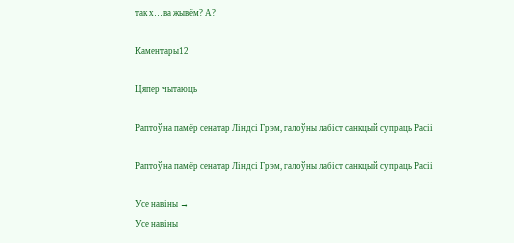так х…ва жывём? А?

Каментары12

Цяпер чытаюць

Раптоўна памёр сенатар Ліндсі Грэм, галоўны лабіст санкцый супраць Расіі

Раптоўна памёр сенатар Ліндсі Грэм, галоўны лабіст санкцый супраць Расіі

Усе навіны →
Усе навіны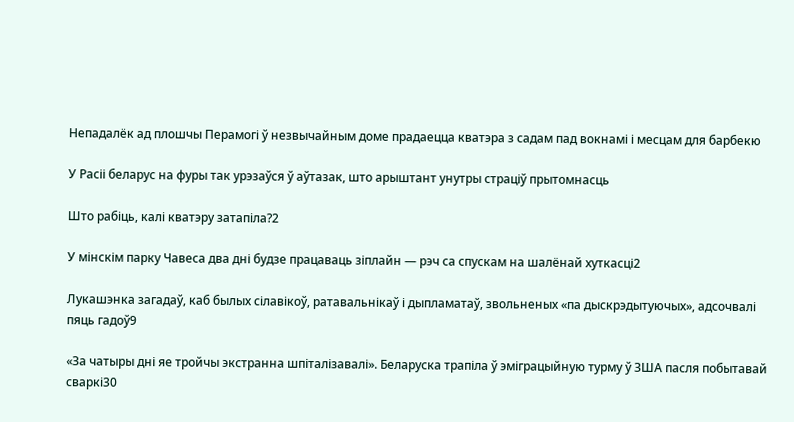Непадалёк ад плошчы Перамогі ў незвычайным доме прадаецца кватэра з садам пад вокнамі і месцам для барбекю

У Расіі беларус на фуры так урэзаўся ў аўтазак, што арыштант унутры страціў прытомнасць

Што рабіць, калі кватэру затапіла?2

У мінскім парку Чавеса два дні будзе працаваць зіплайн — рэч са спускам на шалёнай хуткасці2

Лукашэнка загадаў, каб былых сілавікоў, ратавальнікаў і дыпламатаў, звольненых «па дыскрэдытуючых», адсочвалі пяць гадоў9

«За чатыры дні яе тройчы экстранна шпіталізавалі». Беларуска трапіла ў эміграцыйную турму ў ЗША пасля побытавай сваркі30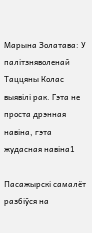Марына Золатава: У палітзняволенай Таццяны Колас выявілі рак. Гэта не проста дрэнная навіна, гэта жудасная навіна1

Пасажырскі самалёт разбіўся на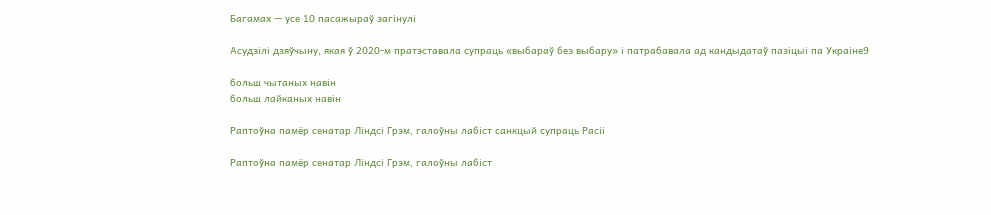Багамах — усе 10 пасажыраў загінулі

Асудзілі дзяўчыну, якая ў 2020‑м пратэставала супраць «выбараў без выбару» і патрабавала ад кандыдатаў пазіцыі па Украіне9

больш чытаных навін
больш лайканых навін

Раптоўна памёр сенатар Ліндсі Грэм, галоўны лабіст санкцый супраць Расіі

Раптоўна памёр сенатар Ліндсі Грэм, галоўны лабіст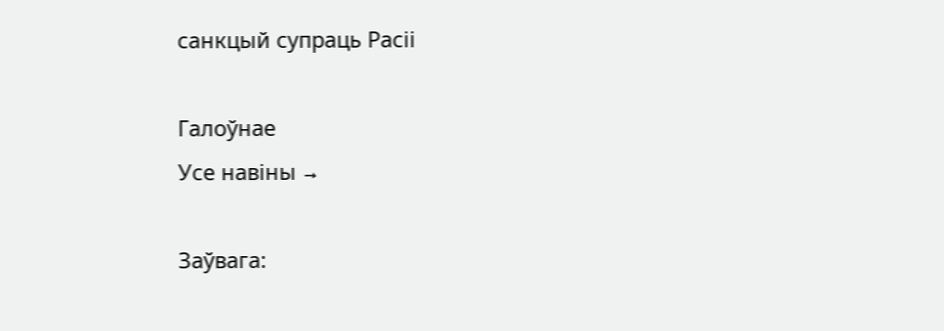санкцый супраць Расіі

Галоўнае
Усе навіны →

Заўвага: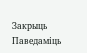Закрыць Паведаміць